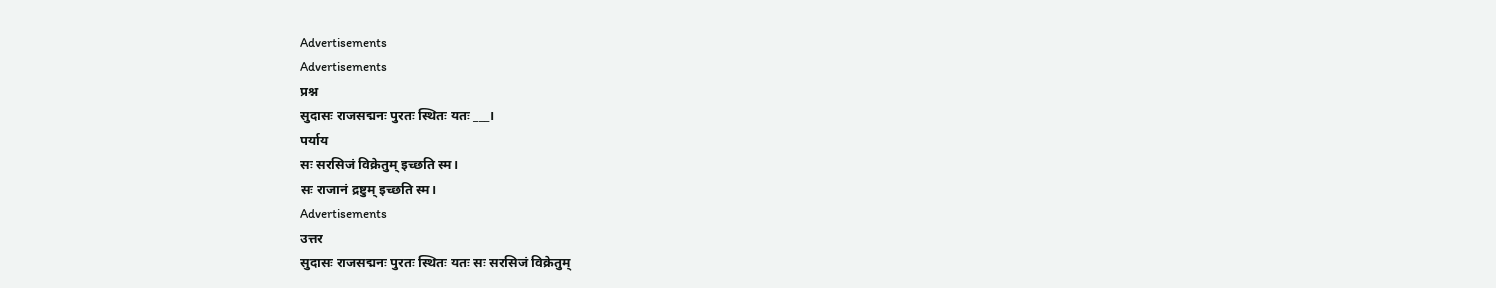Advertisements
Advertisements
प्रश्न
सुदासः राजसद्मनः पुरतः स्थितः यतः ___।
पर्याय
सः सरसिजं विक्रेतुम् इच्छति स्म।
सः राजानं द्रष्टुम् इच्छति स्म।
Advertisements
उत्तर
सुदासः राजसद्मनः पुरतः स्थितः यतः सः सरसिजं विक्रेतुम्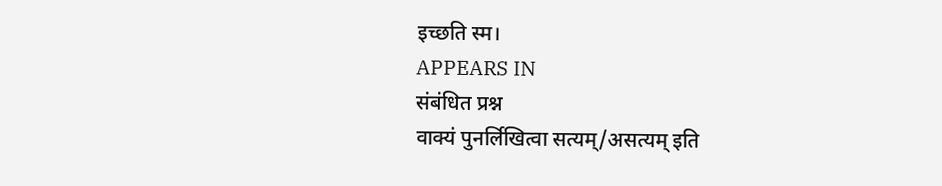इच्छति स्म।
APPEARS IN
संबंधित प्रश्न
वाक्यं पुनर्लिखित्वा सत्यम्/असत्यम् इति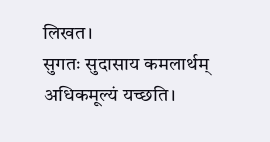लिखत।
सुगतः सुदासाय कमलार्थम् अधिकमूल्यं यच्छति।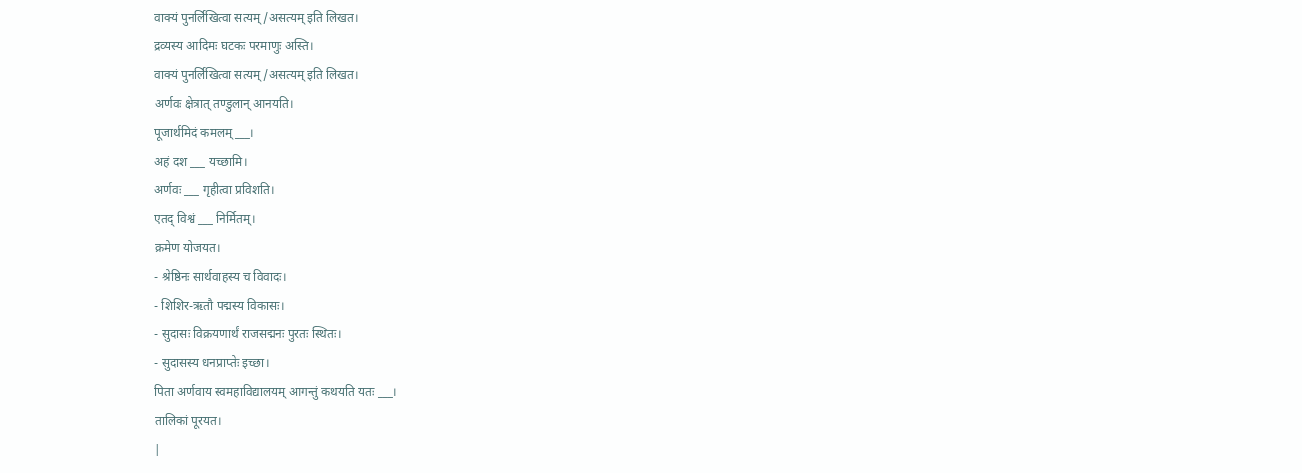वाक्यं पुनर्लिखित्वा सत्यम्/असत्यम् इति लिखत।
द्रव्यस्य आदिमः घटकः परमाणुः अस्ति।
वाक्यं पुनर्लिखित्वा सत्यम्/असत्यम् इति लिखत।
अर्णवः क्षेत्रात् तण्डुलान् आनयति।
पूजार्थमिदं कमलम् ___।
अहं दश ___ यच्छामि।
अर्णवः ___ गृहीत्वा प्रविशति।
एतद् विश्वं ___ निर्मितम्।
क्रमेण योजयत।
- श्रेष्ठिनः सार्थवाहस्य च विवादः।
- शिशिर-ऋतौ पद्मस्य विकासः।
- सुदासः विक्रयणार्थं राजसद्मनः पुरतः स्थितः।
- सुदासस्य धनप्राप्तेः इच्छा।
पिता अर्णवाय स्वमहाविद्यालयम् आगन्तुं कथयति यतः ___।
तालिकां पूरयत।
|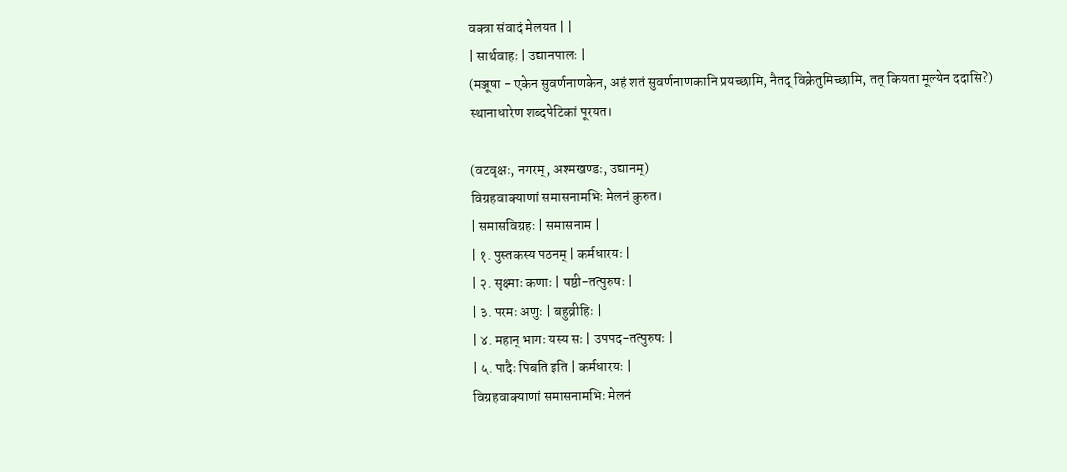वक्त्रा संवादं मेलयत | |
| सार्थवाहः | उद्यानपालः |
(मञ्जूषा - एकेन सुवर्णनाणकेन, अहं शतं सुवर्णनाणकानि प्रयच्छामि, नैतद् विक्रेतुमिच्छामि, तत् कियता मूल्येन ददासि?)
स्थानाधारेण शब्दपेटिकां पूरयत।

(वटवृक्षः, नगरम्, अश्मखण्डः, उद्यानम्)
विग्रहवाक्याणां समासनामभिः मेलनं कुरुत।
| समासविग्रहः | समासनाम |
| १. पुस्तकस्य पठनम् | कर्मधारयः |
| २. सृक्ष्माः कणाः | षष्ठी-तत्पुरुषः |
| ३. परमः अणुः | बहुव्रीहिः |
| ४. महान् भागः यस्य सः | उपपद-तत्पुरुषः |
| ५. पादैः पिबति इति | कर्मधारयः |
विग्रहवाक्याणां समासनामभिः मेलनं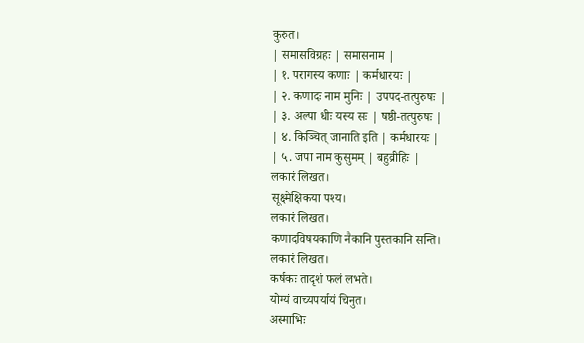कुरुत।
| समासविग्रहः | समासनाम |
| १. परागस्य कणाः | कर्मधारयः |
| २. कणादः नाम मुनिः | उपपद-तत्पुरुषः |
| ३. अल्पा धीः यस्य सः | षष्ठी-तत्पुरुषः |
| ४. किञ्चित् जानाति इति | कर्मधारयः |
| ५. जपा नाम कुसुमम् | बहुव्रीहिः |
लकारं लिखत।
सूक्ष्मेक्षिकया पश्य।
लकारं लिखत।
कणादविषयकाणि नैकानि पुस्तकानि सन्ति।
लकारं लिखत।
कर्षकः तादृशं फलं लभते।
योग्यं वाच्यपर्यायं चिनुत।
अस्माभिः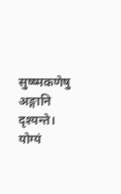सुष्ष्मकणेषु अङ्गानि दृश्यन्ते।
योग्यं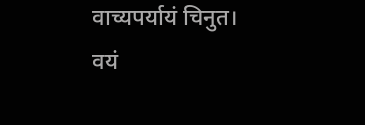वाच्यपर्यायं चिनुत।
वयं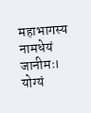महाभागस्य नामधेयं जानीमः।
योग्यं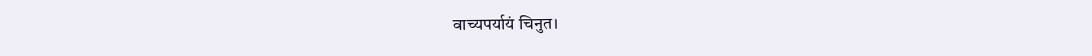वाच्यपर्यायं चिनुत।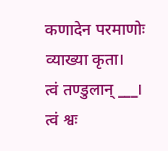कणादेन परमाणोः व्याख्या कृता।
त्वं तण्डुलान् ___।
त्वं श्वः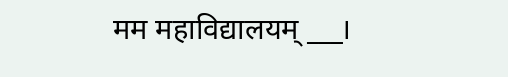मम महाविद्यालयम् ___।